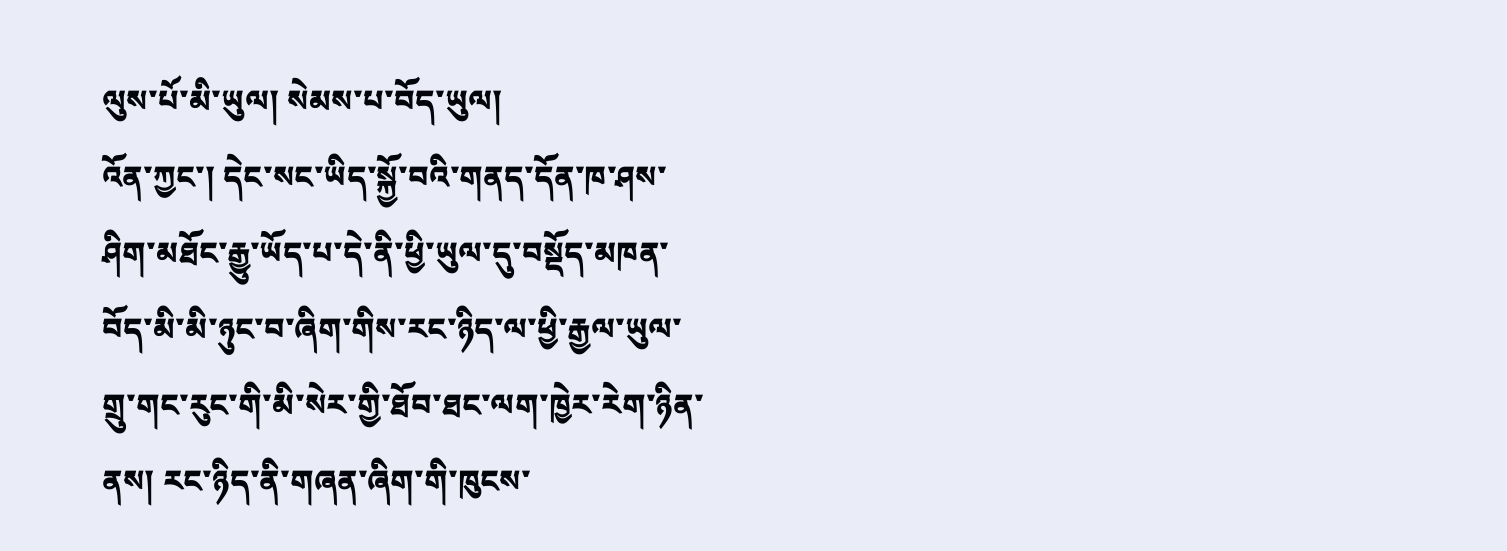ལུས་པོ་མི་ཡུལ། སེམས་པ་བོད་ཡུལ།
འོན་ཀྱང་། དེང་སང་ཡིད་སྐྱོ་བའི་གནད་དོན་ཁ་ཤས་ཤིག་མཐོང་རྒྱུ་ཡོད་པ་དེ་ནི་ཕྱི་ཡུལ་དུ་བསྡོད་མཁན་བོད་མི་མི་ཉུང་བ་ཞིག་གིས་རང་ཉིད་ལ་ཕྱི་རྒྱལ་ཡུལ་གྲུ་གང་རུང་གི་མི་སེར་གྱི་ཐོབ་ཐང་ལག་ཁྱེར་རེག་ཉིན་ནས། རང་ཉིད་ནི་གཞན་ཞིག་གི་ཁུངས་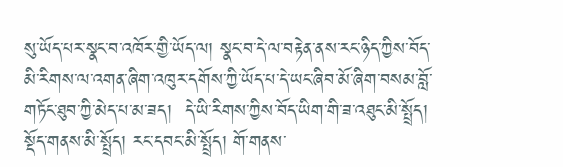སུ་ཡོད་པར་སྣང་བ་འཁོར་གྱི་ཡོད་ལ། སྣང་བ་དེ་ལ་བརྟེན་ནས་རང་ཉིད་ཀྱིས་བོད་མི་རིགས་ལ་འགན་ཞིག་འཁུར་དགོས་ཀྱི་ཡོད་པ་དེ་ཡང་ཞིབ་མོ་ཞིག་བསམ་བློ་གཏོང་ཐུབ་ཀྱི་མེད་པ་མ་ཟད།  དེ་ཡི་རིགས་ཀྱིས་བོད་ཡིག་གི་ཟ་འཐུང་མི་སྤྲོད། སྡོད་གནས་མི་སྤྲོད། རང་དབང་མི་སྤྲོད། གོ་གནས་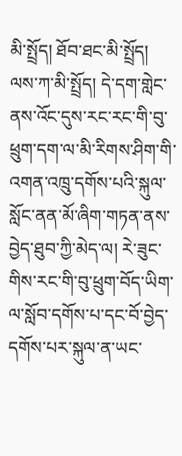མི་སྤྲོད། ཐོབ་ཐང་མི་སྤྲོད། ལས་ཀ་མི་སྤྲོད། དེ་དག་གླེང་ནས་འོང་དུས་རང་རང་གི་བུ་ཕྲུག་དག་ལ་མི་རིགས་ཤིག་གི་འགན་འཁྲུ་དགོས་པའི་སྐུལ་སློང་ནན་མོ་ཞིག་གཏན་ནས་བྱེད་ཐུབ་ཀྱི་མེད་ལ། རེ་ཟུང་གིས་རང་གི་བུ་ཕྲུག་བོད་ཡིག་ལ་སློབ་དགོས་པ་དང་བོ་བྱེད་དགོས་པར་སྐུལ་ན་ཡང་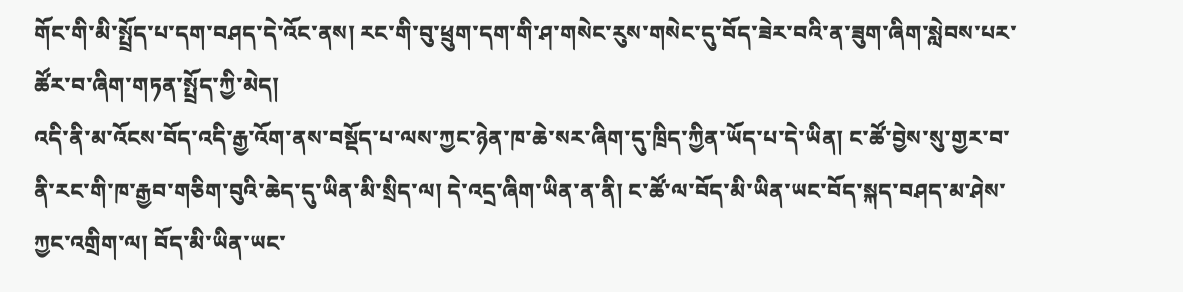གོང་གི་མི་སྤྲོད་པ་དག་བཤད་དེ་འོང་ནས། རང་གི་བུ་ཕྲུག་དག་གི་ཤ་གསེང་རུས་གསེང་དུ་བོད་ཟེར་བའི་ན་ཟུག་ཞིག་སླེབས་པར་ཚོར་བ་ཞིག་གཏན་སྤྲོད་ཀྱི་མེད།
འདི་ནི་མ་འོངས་བོད་འདི་རྒྱ་འོག་ནས་བསྡོད་པ་ལས་ཀྱང་ཉེན་ཁ་ཆེ་སར་ཞིག་དུ་ཁྲིད་ཀྱིན་ཡོད་པ་དེ་ཡིན། ང་ཚོ་བྱེས་སུ་གྱར་བ་ནི་རང་གི་ཁ་རྒྱབ་གཅིག་བུའི་ཆེད་དུ་ཡིན་མི་སྲིད་ལ། དེ་འདྲ་ཞིག་ཡིན་ན་ནི། ང་ཚོ་ལ་བོད་མི་ཡིན་ཡང་བོད་སྐད་བཤད་མ་ཤེས་ཀྱང་འགྲིག་ལ། བོད་མི་ཡིན་ཡང་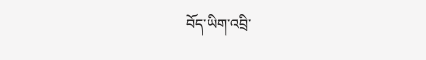བོད་ཡིག་འབྲི་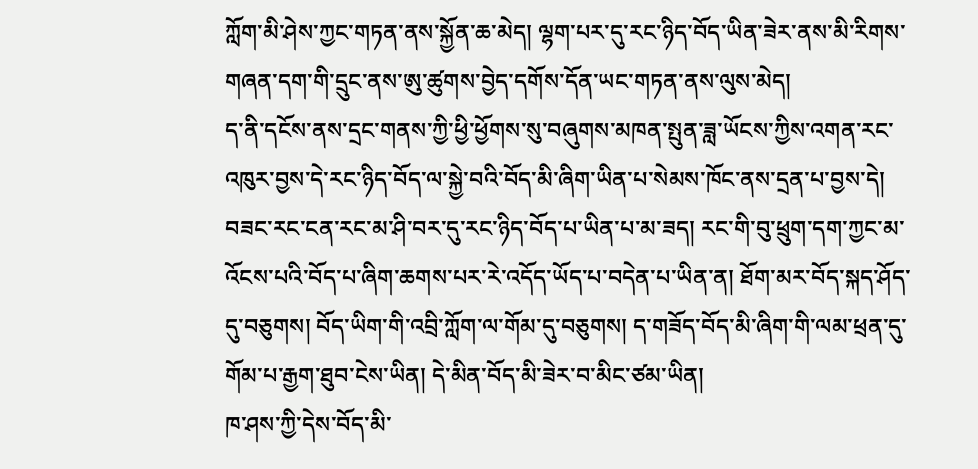ཀློག་མི་ཤེས་ཀྱང་གཏན་ནས་སྐྱོན་ཆ་མེད། ལྷག་པར་དུ་རང་ཉིད་བོད་ཡིན་ཟེར་ནས་མི་རིགས་གཞན་དག་གི་དྲུང་ནས་ཨུ་ཚུགས་བྱེད་དགོས་དོན་ཡང་གཏན་ནས་ལུས་མེད།
ད་ནི་དངོས་ནས་དྲང་གནས་ཀྱི་ཕྱི་ཕྱོགས་སུ་བཞུགས་མཁན་སྤུན་ཟླ་ཡོངས་ཀྱིས་འགན་རང་འཁུར་བྱས་དེ་རང་ཉིད་བོད་ལ་སྐྱེ་བའི་བོད་མི་ཞིག་ཡིན་པ་སེམས་ཁོང་ནས་དྲན་པ་བྱས་དེ། བཟང་རང་ངན་རང་མ་ཤི་བར་དུ་རང་ཉིད་བོད་པ་ཡིན་པ་མ་ཟད། རང་གི་བུ་ཕྲུག་དག་ཀྱང་མ་འོངས་པའི་བོད་པ་ཞིག་ཆགས་པར་རེ་འདོད་ཡོད་པ་བདེན་པ་ཡིན་ན། ཐོག་མར་བོད་སྐད་ཤོད་དུ་བཅུགས། བོད་ཡིག་གི་འབྲི་ཀློག་ལ་གོམ་དུ་བཅུགས། ད་གཟོད་བོད་མི་ཞིག་གི་ལམ་ཕྲན་དུ་གོམ་པ་རྒྱག་ཐུབ་ངེས་ཡིན། དེ་མིན་བོད་མི་ཟེར་བ་མིང་ཙམ་ཡིན།
ཁ་ཤས་ཀྱི་དེས་བོད་མི་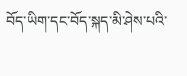བོད་ཡིག་དང་བོད་སྐད་མི་ཤེས་པའི་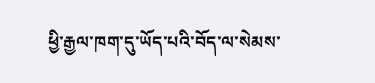ཕྱི་རྒྱལ་ཁག་དུ་ཡོད་པའི་བོད་ལ་སེམས་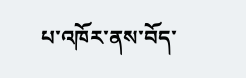པ་འཁོར་ནས་བོད་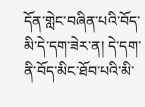དོན་གླེང་བཞིན་པའི་བོད་མི་དེ་དག་ཟེར་ན། དེ་དག་ནི་བོད་མིང་ཐོབ་པའི་མི་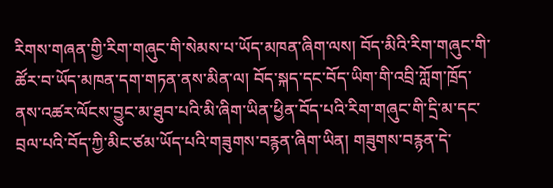རིགས་གཞན་གྱི་རིག་གཞུང་གི་སེམས་པ་ཡོད་མཁན་ཞིག་ལས། བོད་མིའི་རིག་གཞུང་གི་ཚོར་བ་ཡོད་མཁན་དག་གཏན་ནས་མིན་ལ། བོད་སྐད་དང་བོད་ཡིག་གི་འབྲི་ཀློག་ཁྲོད་ནས་འཚར་ལོངས་བྱུང་མ་ཐུབ་པའི་མི་ཞིག་ཡིན་ཕྱིན་བོད་པའི་རིག་གཞུང་གི་དྲི་མ་དང་བྲལ་པའི་བོད་ཀྱི་མིང་ཙམ་ཡོད་པའི་གཟུགས་བརྙན་ཞིག་ཡིན། གཟུགས་བརྙན་དེ་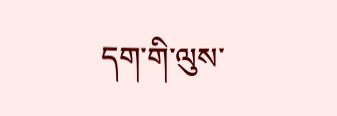དག་གི་ལུས་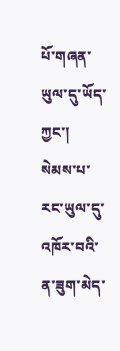པོ་གཞན་ཡུལ་དུ་ཡོད་ཀྱང་། སེམས་པ་རང་ཡུལ་དུ་འཁོར་བའི་ན་ཟུག་མེད་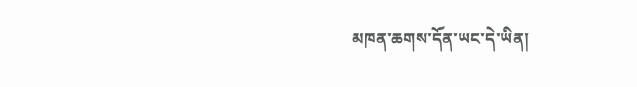མཁན་ཆགས་དོན་ཡང་དེ་ཡིན།